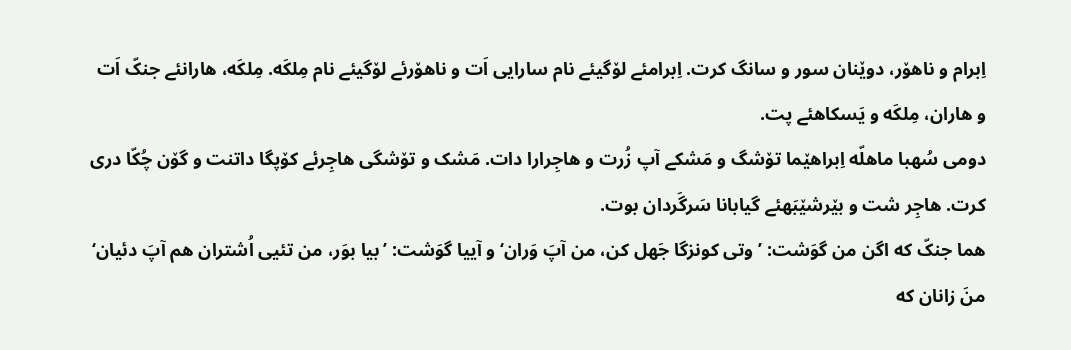اِبرام و ناهۆر، دوێنان سور و سانگ کرت. اِبرامئے لۆگیئے نام سارایی اَت و ناهۆرئے لۆگیئے نام مِلکَه. مِلکَه، هارانئے جنکّ اَت و هاران، مِلکَه و یَسکاهئے پت.
دومی سُهبا ماهلّه اِبراهێما تۆشگ و مَشکے آپ زُرت و هاجِرارا دات. مَشک و تۆشگی هاجِرئے کۆپگا داتنت و گۆن چُکّا دری کرت. هاجِر شت و بێرشێبَهئے گیابانا سَرگَردان بوت.
هما جنکّ که اگن من گوَشت: ’وتی کونزگا جَهل کن، من آپَ وَران‘ و آییا گوَشت: ’بیا بوَر، من تئیی اُشتران هم آپَ دئیان‘ منَ زانان که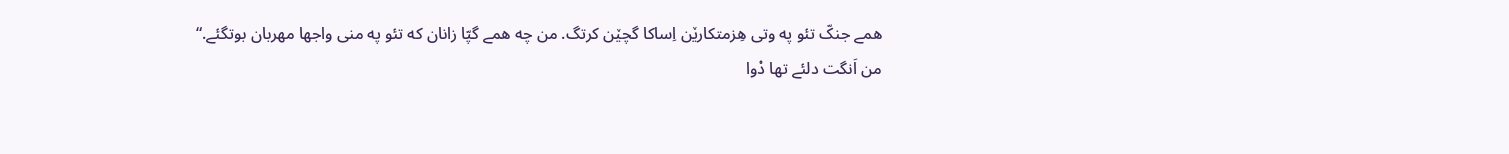همے جنکّ تئو په وتی هِزمتکارێن اِساکا گچێن کرتگ. من چه همے گپّا زانان که تئو په منی واجها مهربان بوتگئے.“
من اَنگت دلئے تها دْوا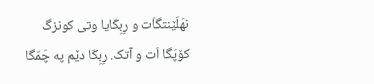نهَلّێنتگاَت و رِبِکّایا وتی کونزگ کۆپَگا اَت و آتک. رِبِکّا دێم په چَمّگا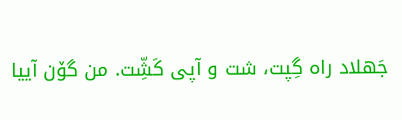جَهلاد راه گِپت، شت و آپی کَشِّت. من گۆن آییا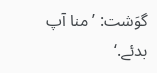گوَشت: ’منا آپ بدئے.‘